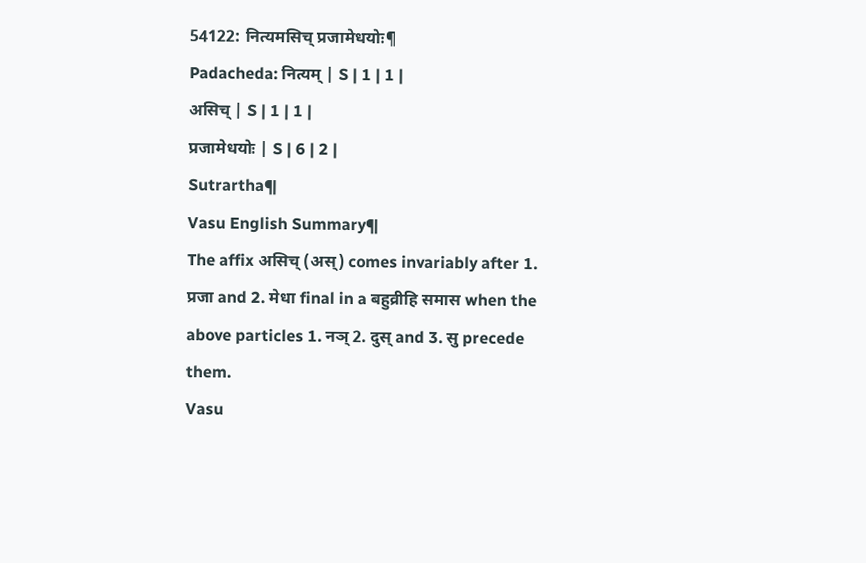54122: नित्यमसिच् प्रजामेधयोः¶
Padacheda: नित्यम् | S | 1 | 1 |
असिच् | S | 1 | 1 |
प्रजामेधयोः | S | 6 | 2 |
Sutrartha¶
Vasu English Summary¶
The affix असिच् (अस्) comes invariably after 1. प्रजा and 2. मेधा final in a बहुव्रीहि समास when the above particles 1. नञ् 2. दुस् and 3. सु precede them.
Vasu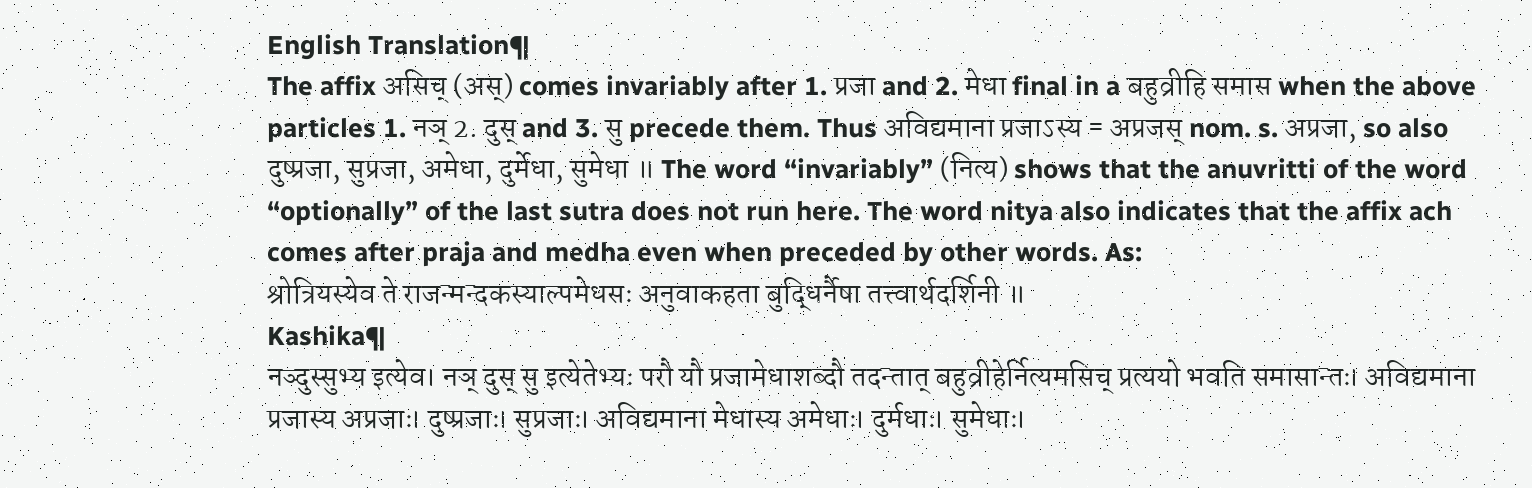English Translation¶
The affix असिच् (अस्) comes invariably after 1. प्रजा and 2. मेधा final in a बहुव्रीहि समास when the above particles 1. नञ् 2. दुस् and 3. सु precede them. Thus अविद्यमाना प्रजाऽस्य = अप्रजस् nom. s. अप्रजा, so also दुष्प्रजा, सुप्रजा, अमेधा, दुर्मेधा, सुमेधा ॥ The word “invariably” (नित्य) shows that the anuvritti of the word “optionally” of the last sutra does not run here. The word nitya also indicates that the affix ach comes after praja and medha even when preceded by other words. As:
श्रोत्रियस्येव ते राजन्मन्दकस्याल्पमेधसः अनुवाकहता बुद्धिर्नैषा तत्त्वार्थदर्शिनी ॥
Kashika¶
नञ्दुस्सुभ्य इत्येव। नञ् दुस् सु इत्येतेभ्यः परौ यौ प्रजामेधाशब्दौ तदन्तात् बहुव्रीहेर्नित्यमसिच् प्रत्ययो भवति समासान्तः। अविद्यमाना प्रजास्य अप्रजाः। दुष्प्रजाः। सुप्रजाः। अविद्यमाना मेधास्य अमेधाः। दुर्मधाः। सुमेधाः।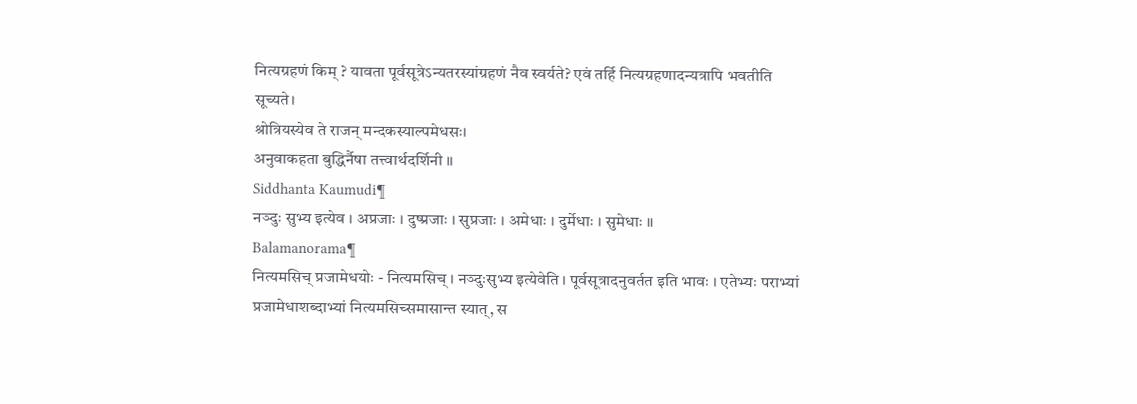नित्यग्रहणं किम् ? यावता पूर्वसूत्रेऽन्यतरस्यांग्रहणं नैव स्वर्यते? एवं तर्हि नित्यग्रहणादन्यत्रापि भवतीति सूच्यते।
श्रोत्रियस्येव ते राजन् मन्दकस्याल्पमेधसः।
अनुवाकहता बुद्धिर्नैषा तत्त्वार्थदर्शिनी ॥
Siddhanta Kaumudi¶
नञ्दुः सुभ्य इत्येव । अप्रजाः । दुष्प्रजाः । सुप्रजाः । अमेधाः । दुर्मेधाः । सुमेधाः ॥
Balamanorama¶
नित्यमसिच् प्रजामेधयोः - नित्यमसिच् । नञ्दुःसुभ्य इत्येवेति । पूर्वसूत्रादनुवर्तत इति भावः । एतेभ्यः पराभ्यां प्रजामेधाशब्दाभ्यां नित्यमसिच्समासान्त स्यात्, स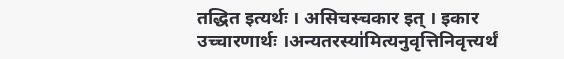तद्धित इत्यर्थः । असिचस्चकार इत् । इकार उच्चारणार्थः ।अन्यतरस्या॑मित्यनुवृत्तिनिवृत्त्यर्थं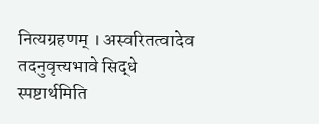नित्यग्रहणम् । अस्वरितत्वादेव तदनुवृत्त्यभावे सिद्धे स्पष्टार्थमिति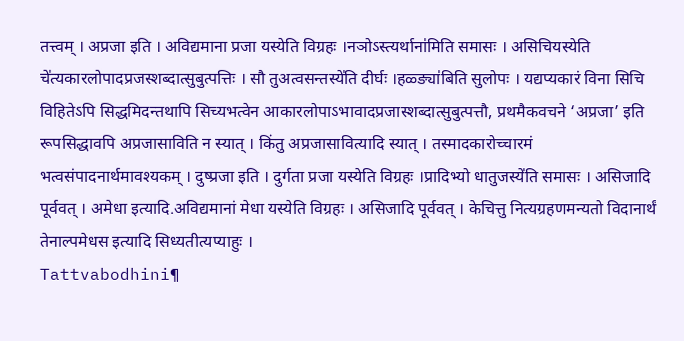तत्त्वम् । अप्रजा इति । अविद्यमाना प्रजा यस्येति विग्रहः ।नञोऽस्त्यर्थाना॑मिति समासः । असिचियस्येति चे॑त्यकारलोपादप्रजस्शब्दात्सुबुत्पत्तिः । सौ तुअत्वसन्तस्ये॑ति दीर्घः ।हळ्ङ्या॑बिति सुलोपः । यद्यप्यकारं विना सिचि विहितेऽपि सिद्धमिदन्तथापि सिच्यभत्वेन आकारलोपाऽभावादप्रजास्शब्दात्सुबुत्पत्तौ, प्रथमैकवचने ‘अप्रजा’ इति रूपसिद्धावपि अप्रजासाविति न स्यात् । किंतु अप्रजासावित्यादि स्यात् । तस्मादकारोच्चारमं भत्वसंपादनार्थमावश्यकम् । दुष्प्रजा इति । दुर्गता प्रजा यस्येति विग्रहः ।प्रादिभ्यो धातुजस्ये॑ति समासः । असिजादि पूर्ववत् । अमेधा इत्यादि.अविद्यमानां मेधा यस्येति विग्रहः । असिजादि पूर्ववत् । केचित्तु नित्यग्रहणमन्यतो विदानार्थं तेनाल्पमेधस इत्यादि सिध्यतीत्यप्याहुः ।
Tattvabodhini¶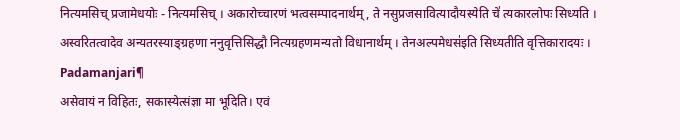नित्यमसिच् प्रजामेधयोः - नित्यमसिच् । अकारोच्चारणं भत्वसम्पादनार्थम्, ते नसुप्रजसावित्यादौयस्येति चे॑ त्यकारलोपः सिध्यति । अस्वरितत्वादेव अन्यतरस्याङ्ग्रहणा ननुवृत्तिसिद्धौ नित्यग्रहणमन्यतो विधानार्थम् । तेनअल्पमेधस॑इति सिध्यतीति वृत्तिकारादयः ।
Padamanjari¶
असेवायं न विहितः, सकास्येत्संज्ञा मा भूदिति। एवं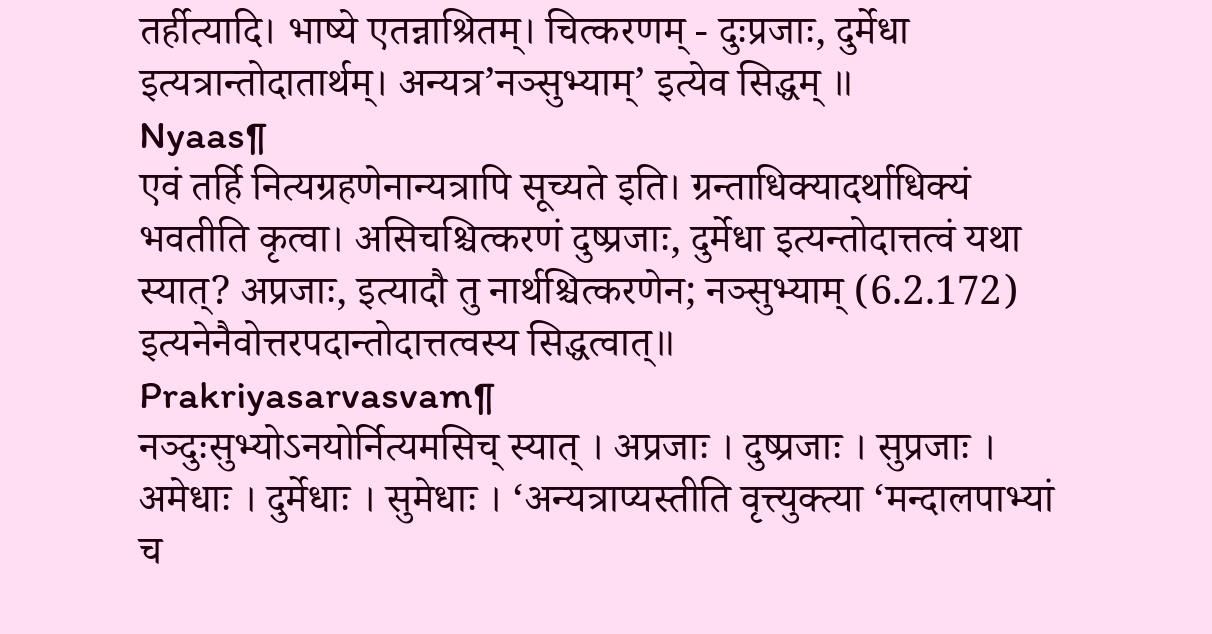तर्हीत्यादि। भाष्ये एतन्नाश्रितम्। चित्करणम् - दुःप्रजाः, दुर्मेधा इत्यत्रान्तोदातार्थम्। अन्यत्र’नञ्सुभ्याम्’ इत्येव सिद्धम् ॥
Nyaas¶
एवं तर्हि नित्यग्रहणेनान्यत्रापि सूच्यते इति। ग्रन्ताधिक्यादर्थाधिक्यं भवतीति कृत्वा। असिचश्चित्करणं दुष्प्रजाः, दुर्मेधा इत्यन्तोदात्तत्वं यथा स्यात्? अप्रजाः, इत्यादौ तु नार्थश्चित्करणेन; नञ्सुभ्याम् (6.2.172) इत्यनेनैवोत्तरपदान्तोदात्तत्वस्य सिद्धत्वात्॥
Prakriyasarvasvam¶
नञ्दुःसुभ्योऽनयोर्नित्यमसिच् स्यात् । अप्रजाः । दुष्प्रजाः । सुप्रजाः । अमेधाः । दुर्मेधाः । सुमेधाः । ‘अन्यत्राप्यस्तीति वृत्त्युक्त्या ‘मन्दालपाभ्यां च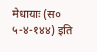मेधायाः (स० ५-४-१४४) इति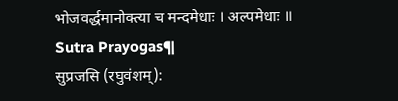भोजवर्द्धमानोक्त्या च मन्दमेधाः । अल्पमेधाः ॥
Sutra Prayogas¶
सुप्रजसि (रघुवंशम्):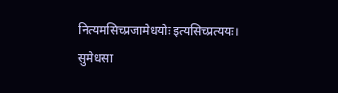नित्यमसिच्प्रजामेधयोः इत्यसिच्प्रत्ययः।
सुमेधसा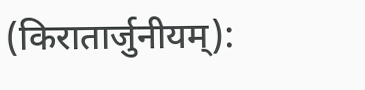(किरातार्जुनीयम्):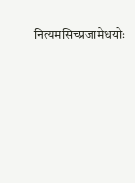नित्यमसिच्प्रजामेधयोः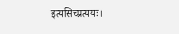इत्यसिच्प्रत्ययः।